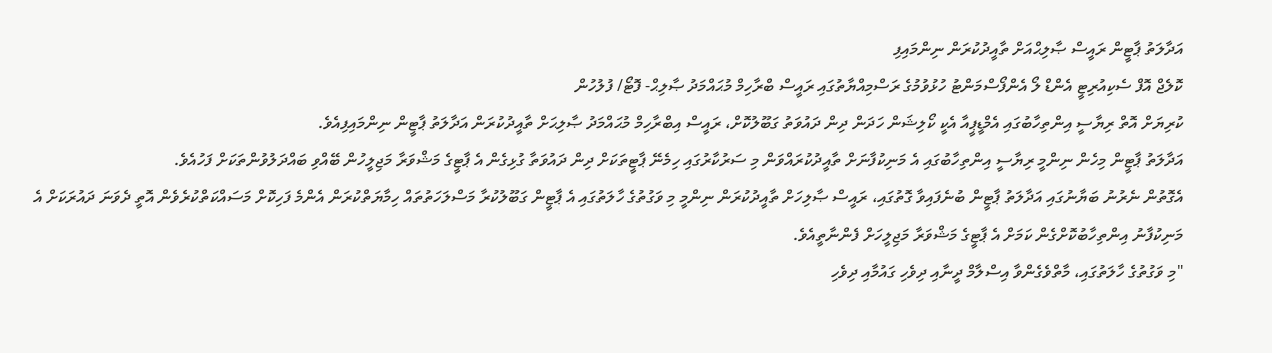އަދާލަތު ޕާޓީން ރައީސް ޞާލިޙްއަށް ތާއީދުކުރަން ނިންމައިފި
ކޮލެޖް އޮފް ސެކިއުރިޓީ އެންޑް ލޯ އެންފޯސްމަންޓު ހުޅުވުމުގެ ރަސްމިއްޔާތުގައި ރައީސް ބްރާހިމް މުޙައްމަދު ޞާލިޙް- ފޮޓޯ/ ފުލުހުން
ކުރިޔަށް އޮތް ރިޔާސީ އިންތިހާބުގައި އެމްޑީޕީއާ އެކީ ކޯލިޝަން ހަދަން ދިން ދައުވަތު ގަބޫލުކޮށް، ރައީސް އިބްރާހިމް މުޙައްމަދު ޞާލިޙަށް ތާއީދުކުރަން އަދާލަތު ޕާޓީން ނިންމައިފިއެވެ.
އަދާލަތު ޕާޓީން މިހެން ނިންމީ ރިޔާސީ އިންތިހާބުގައި އެ މަނިކުފާނަށް ތާއީދުކުރައްވަން މި ސަރުކާރުގައި ހިމެނޭ ޕާޓީތަކަށް ދިން ދައުވަތާ ގުޅިގެން އެ ޕާޓީގެ މަޝްވަރާ މަޖިލީހުން ބޭއްވި ބައްދަލުވުންތަކަށް ފަހުއެވެ.
އެގޮތުން ނެރުނު ބަޔާނުގައި އަދާލަތު ޕާޓީން ބުނެފައިވާ ގޮތުގައި، ރައީސް ޞާލިހަށް ތާއީދުކުރަން ނިންމީ މި ވަގުތުގެ ހާލަތުގައި އެ ޕާޓީން ގަބޫލުކުރާ މަސްލަހަތުތައް ހިމާޔަތްކުރަން އެންމެ ފަހިކޮށް މަސައްކަތްކުރެވެން އޮތީ ދެވަނަ ދައުރަކަށް އެ މަނިކުފާނު އިންތިހާބުކޮށްގެން ކަމަށް އެ ޕާޓީގެ މަޝްވަރާ މަޖިލީހަށް ފެންނާތީއެވެ.
"މި ވަގުތުގެ ހާލަތުގައި، މާތްވެގެންވާ އިސްލާމް ދީނާއި ދިވެހި ގައުމާއި ދިވެހި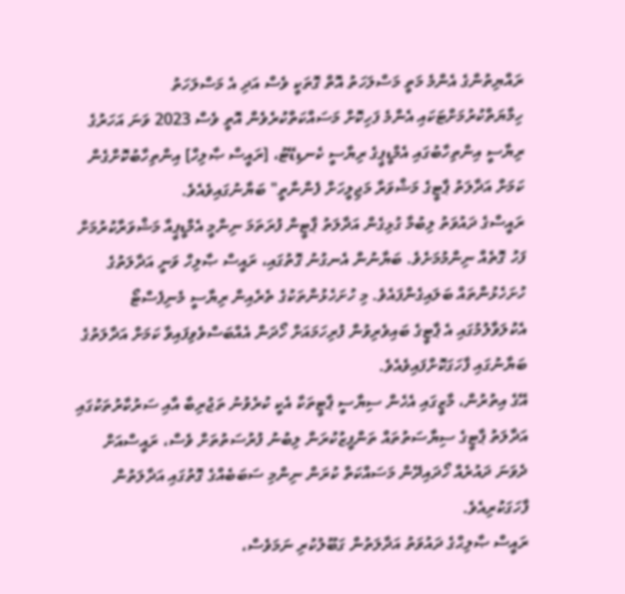ރައްޔިތުންގެ އެންމެ މަތީ މަސްލަހަތު އޮތް ގޮތަކީ ވެސް އަދި އެ މަސްލަހަތު ހިމާޔަތްކުރުމަށްޓަކައި އެންމެ ފަހިކޮށް މަސައްކަތްކުރެވެން އޮތީ ވެސް 2023 ވަނަ އަހަރުގެ ރިޔާސީ އިންތިހާބުގައި އެމްޑީޕީގެ ރިޔާސީ ކެނޑިޑޭޓު، [ރައީސް ޞާލިހް] އިންތިހާބުކޮށްގެން ކަމަށް އަދާލަތު ޕާޓީގެ މަޝްވަރާ މަޖިލީހަށް ފެންނާތީ" ބަޔާނުގައިވެއެވެ.
ރައީސްގެ ދައުވަތު ލިބުމާ ގުޅިގެން އަދާލަތު ޕާޓީން ފުރަތަމަ ނިންމީ އެމްޑީޕީއާ މަޝްވަރާކުރުމަށް ފަހު ގޮތެއް ނިންމުމަށެވެ. ބަޔާނުން އެނގުނު ގޮތުގައި، ރައީސް ޞާލިހް ވަނީ އަދާލަތުގެ ހުށަހެޅުންތައް ބަލައިގެންފައެވެ. މި ހުށަހެޅުންތަކުގެ ތެރެއިން ރިޔާސީ މެނިފެސްޓޯ އެކުލަވާލުމުގައި އެ ޕާޓީގެ ބައިވެރިވުން ފުރިހަމައަށް ހޯދަން އެއްބަސްވެވިފައިވާ ކަމަށް އަދާލަތުގެ ބަޔާނުގައި ފާހަގަކޮށްފައިވެއެވެ.
އޭގެ އިތުރުން، މާޒީގައި އެހެން ސިޔާސީ ޕާޓީތަކާ އެކީ ކުރެވުނު ތަޖުރިބާ އާއި ސަރުކާރުތަކުގައި އަދާލަތު ޕާޓީގެ ސިޔާސަތުތައް ތަންފީޒުކުރަން ލިބުނު ފުރުސަތުތަށް ވެސް، ރައީސްއަށް ދެވަނަ ދައުރެއް ހޯދައިދޭން މަސައްކަތް ކުރަން ނިންމި ސަބަބެއްގެ ގޮތުގައި އަދާލަތުން ފާހަގަކުރިއެވެ.
ރައީސް ޞާލިޙްގެ ދައުވަތު އަދާލަތުން ގަބޫލުކުރި ނަމަވެސް،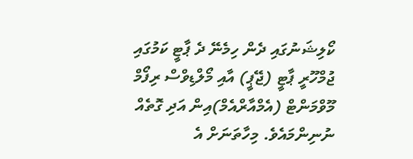ކޯލިޝަނުގައި ދެން ހިމެނޭ ދެ ޕާޓީ ކަމުގައި ޖުމްހޫރީ ޕާޓީ (ޖޭޕީ) އާއި މޯލްޑިވްސް ރިފޯމް މޫވްމަންޓް (އެމްއާރްއެމް)އިން އަދި ގޮތެއް ނުނިންމައެވެ. މިހާތަނަށް އެ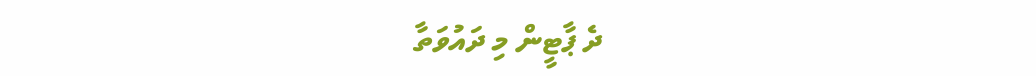ދެ ޕާޓީން މި ދައުވަތާ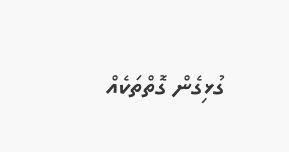ގުޅިގެން ގޮތްތަކެއް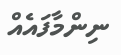ނިންމާފައެއް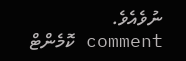ނުވެއެވެ.
comment ކޮމެންޓް